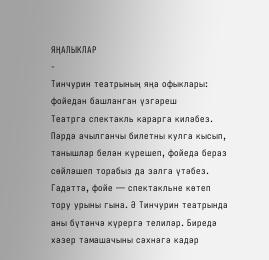ЯҢАЛЫКЛАР
-
Тинчурин театрының яңа офыклары: фойедан башланган үзгәреш
Театрга спектакль карарга киләбез. Пәрдә ачылганчы билетны кулга кысып, танышлар белән күрешеп, фойеда бераз сөйләшеп торабыз да залга үтәбез. Гадәттә, фойе — спектакльне көтеп тору урыны гына. Ә Тинчурин театрында аны бүтәнчә күрергә телиләр. Биредә хәзер тамашачыны сәхнәгә кадәр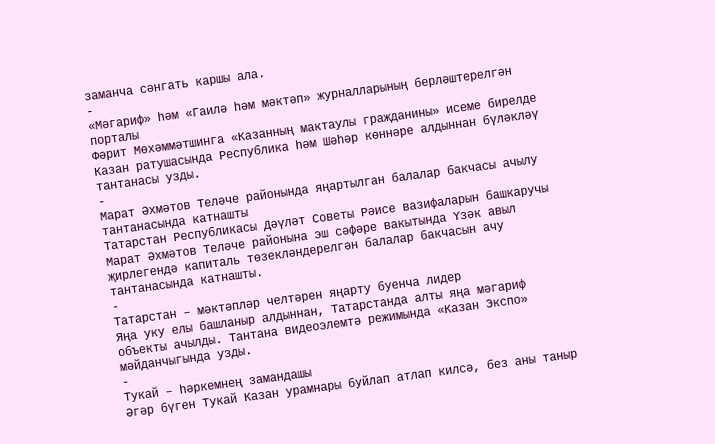заманча сәнгать каршы ала.
-
«Мәгариф» һәм «Гаилә һәм мәктәп» журналларының берләштерелгән порталы
Фәрит Мөхәммәтшинга «Казанның мактаулы гражданины» исеме бирелде
Казан ратушасында Республика һәм Шәһәр көннәре алдыннан бүләкләү тантанасы узды.
-
Марат Әхмәтов Теләче районында яңартылган балалар бакчасы ачылу тантанасында катнашты
Татарстан Республикасы Дәүләт Советы Рәисе вазифаларын башкаручы Марат Әхмәтов Теләче районына эш сәфәре вакытында Үзәк авыл җирлегендә капиталь төзекләндерелгән балалар бакчасын ачу тантанасында катнашты.
-
Татарстан – мәктәпләр челтәрен яңарту буенча лидер
Яңа уку елы башланыр алдыннан, Татарстанда алты яңа мәгариф объекты ачылды. Тантана видеоэлемтә режимында «Казан Экспо» мәйданчыгында узды.
-
Тукай – һәркемнең замандашы
Әгәр бүген Тукай Казан урамнары буйлап атлап килсә, без аны таныр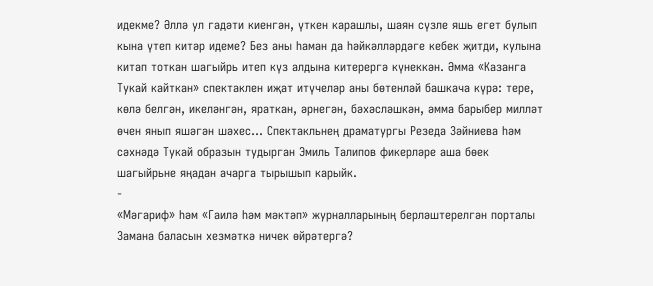идекме? Әллә ул гадәти киенгән, үткен карашлы, шаян сүзле яшь егет булып кына үтеп китәр идеме? Без аны һаман да һәйкәлләрдәге кебек җитди, кулына китап тоткан шагыйрь итеп күз алдына китерергә күнеккән. Әмма «Казанга Тукай кайткан» спектаклен иҗат итүчеләр аны бөтенләй башкача күрә: тере, көлә белгән, икеләнгән, яраткан, әрнегән, бәхәсләшкән, әмма барыбер милләт өчен янып яшәгән шәхес... Спектакльнең драматургы Резеда Зәйниева һәм сәхнәдә Тукай образын тудырган Эмиль Талипов фикерләре аша бөек шагыйрьне яңадан ачарга тырышып карыйк.
-
«Мәгариф» һәм «Гаилә һәм мәктәп» журналларының берләштерелгән порталы
Замана баласын хезмәткә ничек өйрәтергә?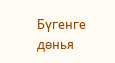Бүгенге дөнья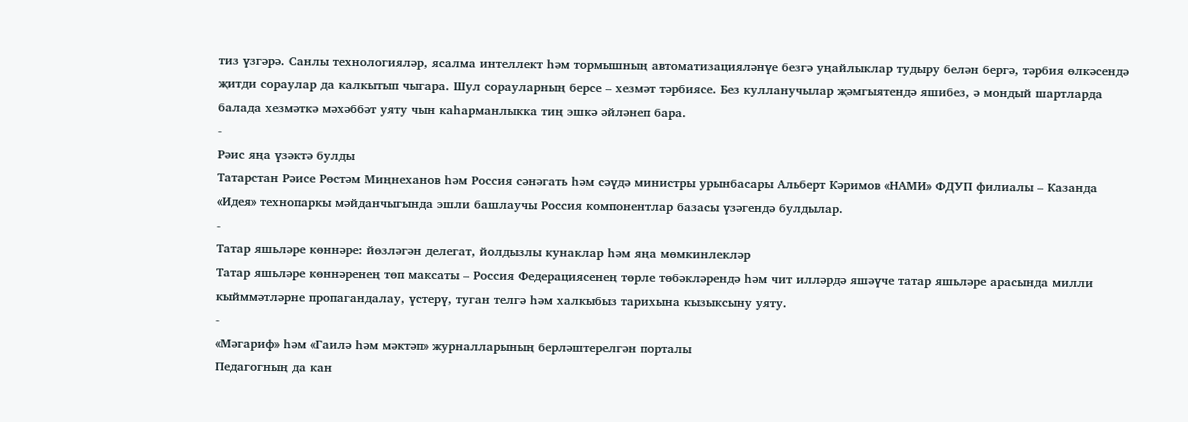тиз үзгәрә. Санлы технологияләр, ясалма интеллект һәм тормышның автоматизацияләнүе безгә уңайлыклар тудыру белән бергә, тәрбия өлкәсендә җитди сораулар да калкытып чыгара. Шул сорауларның берсе – хезмәт тәрбиясе. Без кулланучылар җәмгыятендә яшибез, ә мондый шартларда балада хезмәткә мәхәббәт уяту чын каһарманлыкка тиң эшкә әйләнеп бара.
-
Рәис яңа үзәктә булды
Татарстан Рәисе Рөстәм Миңнеханов һәм Россия сәнәгать һәм сәүдә министры урынбасары Альберт Кәримов «НАМИ» ФДУП филиалы – Казанда «Идея» технопаркы мәйданчыгында эшли башлаучы Россия компонентлар базасы үзәгендә булдылар.
-
Татар яшьләре көннәре: йөзләгән делегат, йолдызлы кунаклар һәм яңа мөмкинлекләр
Татар яшьләре көннәренең төп максаты – Россия Федерациясенең төрле төбәкләрендә һәм чит илләрдә яшәүче татар яшьләре арасында милли кыйммәтләрне пропагандалау, үстерү, туган телгә һәм халкыбыз тарихына кызыксыну уяту.
-
«Мәгариф» һәм «Гаилә һәм мәктәп» журналларының берләштерелгән порталы
Педагогның да кан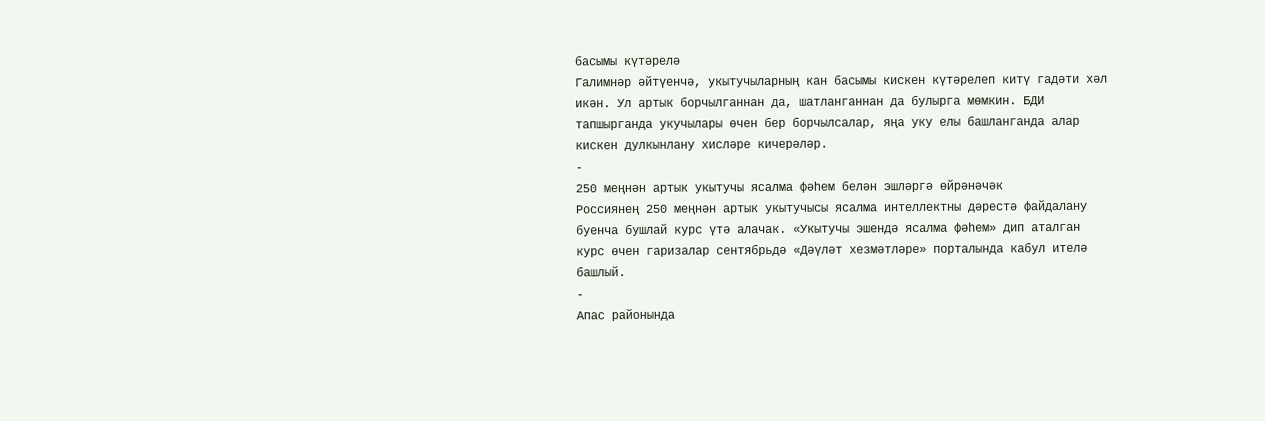басымы күтәрелә
Галимнәр әйтүенчә, укытучыларның кан басымы кискен күтәрелеп китү гадәти хәл икән. Ул артык борчылганнан да, шатланганнан да булырга мөмкин. БДИ тапшырганда укучылары өчен бер борчылсалар, яңа уку елы башланганда алар кискен дулкынлану хисләре кичерәләр.
-
250 меңнән артык укытучы ясалма фәһем белән эшләргә өйрәнәчәк
Россиянең 250 меңнән артык укытучысы ясалма интеллектны дәрестә файдалану буенча бушлай курс үтә алачак. «Укытучы эшендә ясалма фәһем» дип аталган курс өчен гаризалар сентябрьдә «Дәүләт хезмәтләре» порталында кабул ителә башлый.
-
Апас районында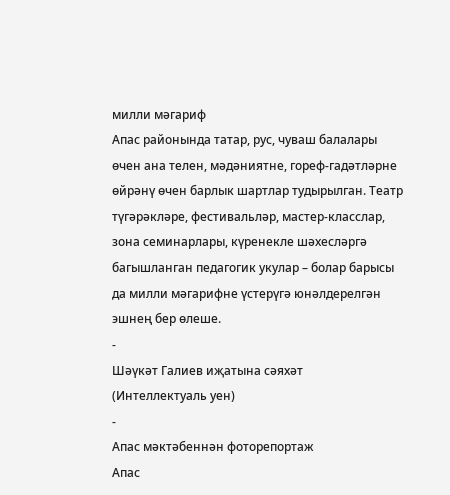милли мәгариф
Апас районында татар, рус, чуваш балалары өчен ана телен, мәдәниятне, гореф-гадәтләрне өйрәнү өчен барлык шартлар тудырылган. Театр түгәрәкләре, фестивальләр, мастер-класслар, зона семинарлары, күренекле шәхесләргә багышланган педагогик укулар – болар барысы да милли мәгарифне үстерүгә юнәлдерелгән эшнең бер өлеше.
-
Шәүкәт Галиев иҗатына сәяхәт
(Интеллектуаль уен)
-
Апас мәктәбеннән фоторепортаж
Апас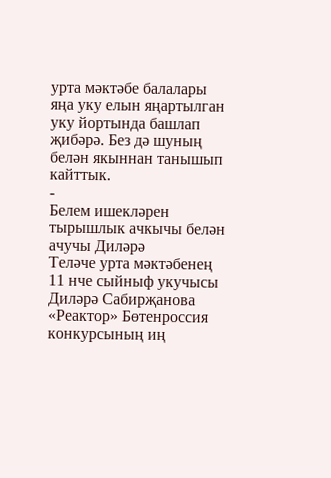урта мәктәбе балалары яңа уку елын яңартылган уку йортында башлап җибәрә. Без дә шуның белән якыннан танышып кайттык.
-
Белем ишекләрен тырышлык ачкычы белән ачучы Диләрә
Теләче урта мәктәбенең 11 нче сыйныф укучысы Диләрә Сабирҗанова «Реактор» Бөтенроссия конкурсының иң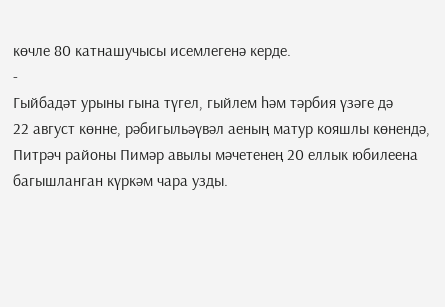көчле 80 катнашучысы исемлегенә керде.
-
Гыйбадәт урыны гына түгел, гыйлем һәм тәрбия үзәге дә
22 август көнне, рәбигыльәүвәл аеның матур кояшлы көнендә, Питрәч районы Пимәр авылы мәчетенең 20 еллык юбилеена багышланган күркәм чара узды.